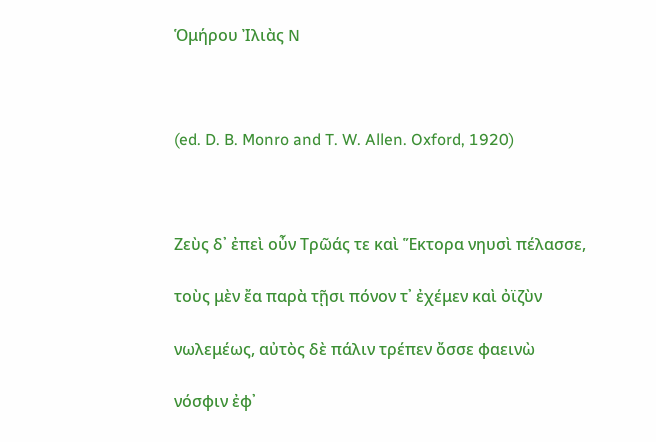Ὁμήρου Ἰλιὰς N



(ed. D. B. Monro and T. W. Allen. Oxford, 1920)



Ζεὺς δ᾽ ἐπεὶ οὖν Τρῶάς τε καὶ Ἕκτορα νηυσὶ πέλασσε,

τοὺς μὲν ἔα παρὰ τῇσι πόνον τ᾽ ἐχέμεν καὶ ὀϊζὺν

νωλεμέως, αὐτὸς δὲ πάλιν τρέπεν ὄσσε φαεινὼ

νόσφιν ἐφ᾽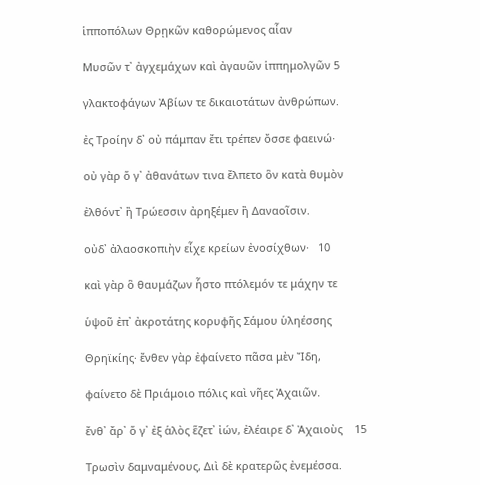ἱπποπόλων Θρῃκῶν καθορώμενος αἶαν

Μυσῶν τ᾽ ἀγχεμάχων καὶ ἀγαυῶν ἱππημολγῶν 5

γλακτοφάγων Ἀβίων τε δικαιοτάτων ἀνθρώπων.

ἐς Τροίην δ᾽ οὐ πάμπαν ἔτι τρέπεν ὄσσε φαεινώ·

οὐ γὰρ ὅ γ᾽ ἀθανάτων τινα ἔλπετο ὃν κατὰ θυμὸν

ἐλθόντ᾽ ἢ Τρώεσσιν ἀρηξέμεν ἢ Δαναοῖσιν.

οὐδ᾽ ἀλαοσκοπιὴν εἶχε κρείων ἐνοσίχθων·   10

καὶ γὰρ ὃ θαυμάζων ἧστο πτόλεμόν τε μάχην τε

ὑψοῦ ἐπ᾽ ἀκροτάτης κορυφῆς Σάμου ὑληέσσης

Θρηϊκίης· ἔνθεν γὰρ ἐφαίνετο πᾶσα μὲν Ἴδη,

φαίνετο δὲ Πριάμοιο πόλις καὶ νῆες Ἀχαιῶν.

ἔνθ᾽ ἄρ᾽ ὅ γ᾽ ἐξ ἁλὸς ἕζετ᾽ ἰών, ἐλέαιρε δ᾽ Ἀχαιοὺς    15

Τρωσὶν δαμναμένους, Διὶ δὲ κρατερῶς ἐνεμέσσα.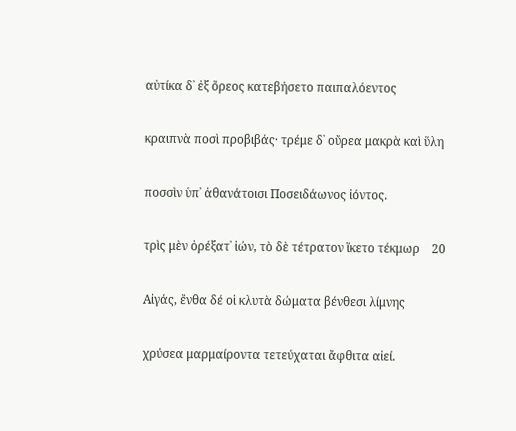αὐτίκα δ᾽ ἐξ ὄρεος κατεβήσετο παιπαλόεντος

κραιπνὰ ποσὶ προβιβάς· τρέμε δ᾽ οὔρεα μακρὰ καὶ ὕλη

ποσσὶν ὑπ᾽ ἀθανάτοισι Ποσειδάωνος ἰόντος.

τρὶς μὲν ὀρέξατ᾽ ἰών, τὸ δὲ τέτρατον ἵκετο τέκμωρ    20

Αἰγάς, ἔνθα δέ οἱ κλυτὰ δώματα βένθεσι λίμνης

χρύσεα μαρμαίροντα τετεύχαται ἄφθιτα αἰεί.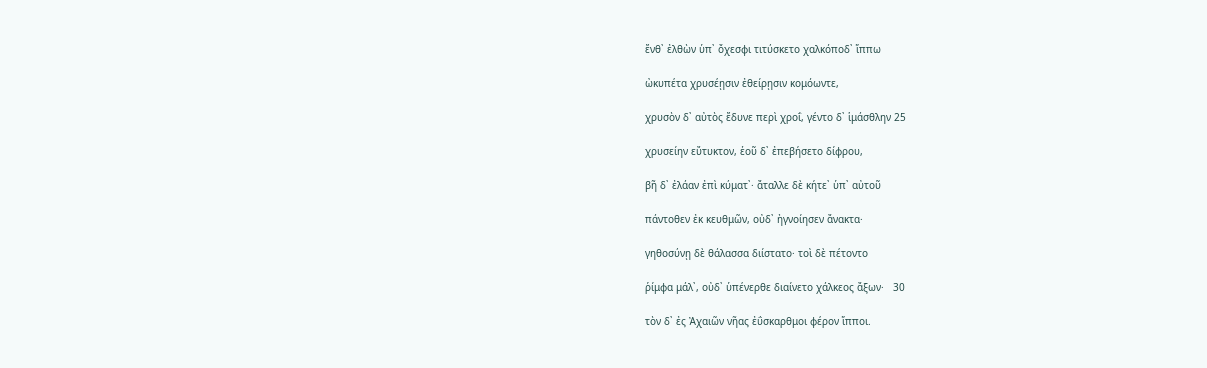ἔνθ᾽ ἐλθὼν ὑπ᾽ ὄχεσφι τιτύσκετο χαλκόποδ᾽ ἵππω

ὠκυπέτα χρυσέῃσιν ἐθείρῃσιν κομόωντε,

χρυσὸν δ᾽ αὐτὸς ἔδυνε περὶ χροΐ, γέντο δ᾽ ἱμάσθλην 25

χρυσείην εὔτυκτον, ἑοῦ δ᾽ ἐπεβήσετο δίφρου,

βῆ δ᾽ ἐλάαν ἐπὶ κύματ᾽· ἄταλλε δὲ κήτε᾽ ὑπ᾽ αὐτοῦ

πάντοθεν ἐκ κευθμῶν, οὐδ᾽ ἠγνοίησεν ἄνακτα·

γηθοσύνῃ δὲ θάλασσα διίστατο· τοὶ δὲ πέτοντο

ῥίμφα μάλ᾽, οὐδ᾽ ὑπένερθε διαίνετο χάλκεος ἄξων·   30

τὸν δ᾽ ἐς Ἀχαιῶν νῆας ἐΰσκαρθμοι φέρον ἵπποι.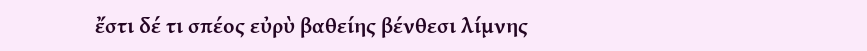ἔστι δέ τι σπέος εὐρὺ βαθείης βένθεσι λίμνης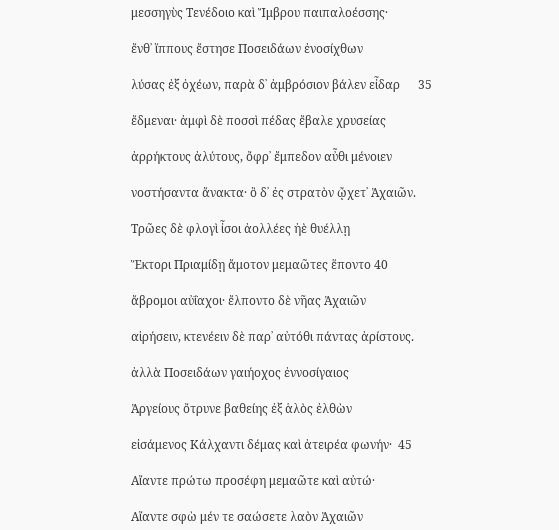μεσσηγὺς Τενέδοιο καὶ Ἴμβρου παιπαλοέσσης·

ἔνθ᾽ ἵππους ἔστησε Ποσειδάων ἐνοσίχθων

λύσας ἐξ ὀχέων, παρὰ δ᾽ ἀμβρόσιον βάλεν εἶδαρ      35

ἔδμεναι· ἀμφὶ δὲ ποσσὶ πέδας ἔβαλε χρυσείας

ἀρρήκτους ἀλύτους, ὄφρ᾽ ἔμπεδον αὖθι μένοιεν

νοστήσαντα ἄνακτα· ὃ δ᾽ ἐς στρατὸν ᾤχετ᾽ Ἀχαιῶν.

Τρῶες δὲ φλογὶ ἶσοι ἀολλέες ἠὲ θυέλλῃ

Ἕκτορι Πριαμίδῃ ἄμοτον μεμαῶτες ἕποντο 40

ἄβρομοι αὐΐαχοι· ἔλποντο δὲ νῆας Ἀχαιῶν

αἱρήσειν, κτενέειν δὲ παρ᾽ αὐτόθι πάντας ἀρίστους.

ἀλλὰ Ποσειδάων γαιήοχος ἐννοσίγαιος

Ἀργείους ὄτρυνε βαθείης ἐξ ἁλὸς ἐλθὼν

εἰσάμενος Κάλχαντι δέμας καὶ ἀτειρέα φωνήν·  45

Αἴαντε πρώτω προσέφη μεμαῶτε καὶ αὐτώ·

Αἴαντε σφὼ μέν τε σαώσετε λαὸν Ἀχαιῶν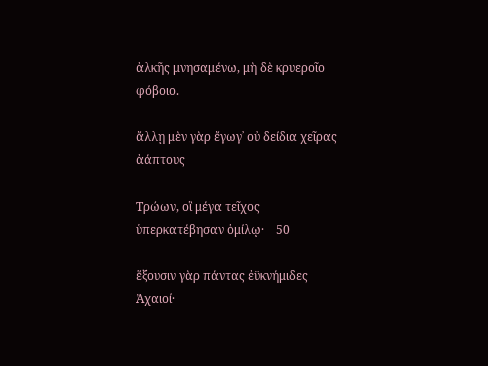ἀλκῆς μνησαμένω, μὴ δὲ κρυεροῖο φόβοιο.

ἄλλῃ μὲν γὰρ ἔγωγ᾽ οὐ δείδια χεῖρας ἀάπτους

Τρώων, οἳ μέγα τεῖχος ὑπερκατέβησαν ὁμίλῳ·    50

ἕξουσιν γὰρ πάντας ἐϋκνήμιδες Ἀχαιοί·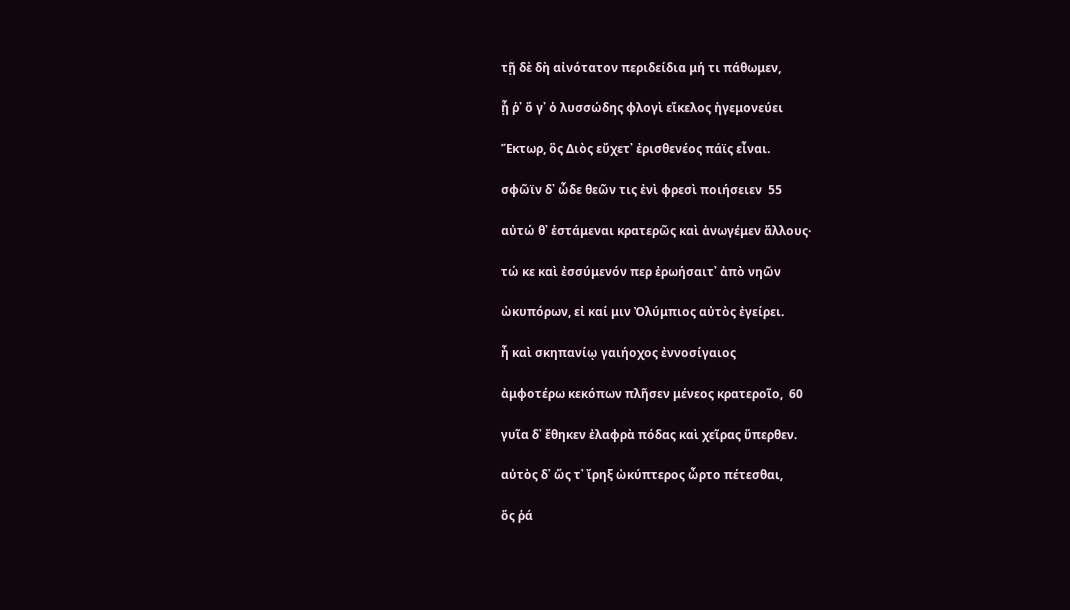τῇ δὲ δὴ αἰνότατον περιδείδια μή τι πάθωμεν,

ᾗ ῥ᾽ ὅ γ᾽ ὁ λυσσώδης φλογὶ εἴκελος ἡγεμονεύει

Ἕκτωρ, ὃς Διὸς εὔχετ᾽ ἐρισθενέος πάϊς εἶναι.

σφῶϊν δ᾽ ὧδε θεῶν τις ἐνὶ φρεσὶ ποιήσειεν  55

αὐτώ θ᾽ ἑστάμεναι κρατερῶς καὶ ἀνωγέμεν ἄλλους·

τώ κε καὶ ἐσσύμενόν περ ἐρωήσαιτ᾽ ἀπὸ νηῶν

ὠκυπόρων, εἰ καί μιν Ὀλύμπιος αὐτὸς ἐγείρει.

ἦ καὶ σκηπανίῳ γαιήοχος ἐννοσίγαιος

ἀμφοτέρω κεκόπων πλῆσεν μένεος κρατεροῖο,  60

γυῖα δ᾽ ἔθηκεν ἐλαφρὰ πόδας καὶ χεῖρας ὕπερθεν.

αὐτὸς δ᾽ ὥς τ᾽ ἴρηξ ὠκύπτερος ὦρτο πέτεσθαι,

ὅς ῥά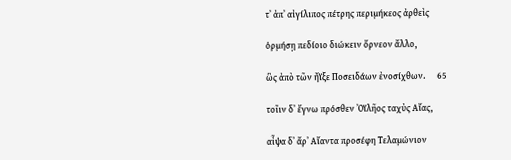τ᾽ ἀπ᾽ αἰγίλιπος πέτρης περιμήκεος ἀρθεὶς

ὁρμήσῃ πεδίοιο διώκειν ὄρνεον ἄλλο,

ὣς ἀπὸ τῶν ἤϊξε Ποσειδάων ἐνοσίχθων.      65

τοῖιν δ᾽ ἔγνω πρόσθεν Ὀϊλῆος ταχὺς Αἴας,

αἶψα δ᾽ ἄρ᾽ Αἴαντα προσέφη Τελαμώνιον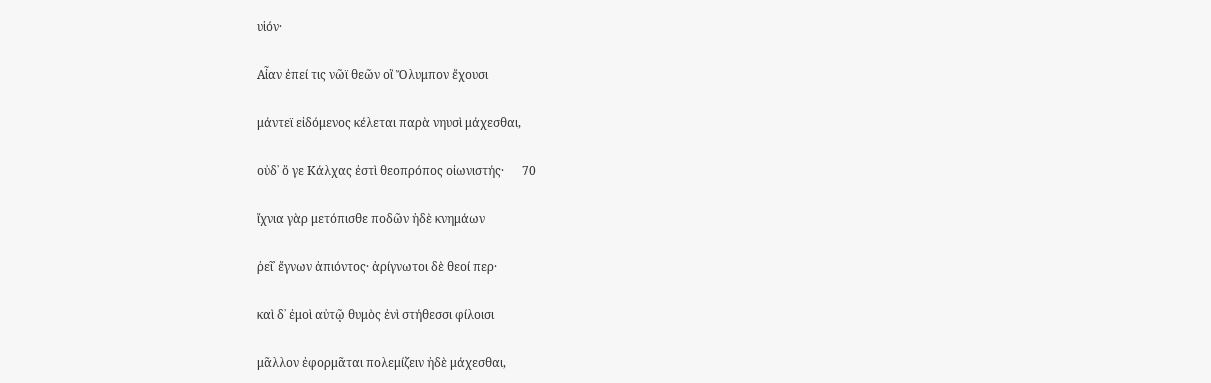υἱόν·

Αἶαν ἐπεί τις νῶϊ θεῶν οἳ Ὄλυμπον ἔχουσι

μάντεϊ εἰδόμενος κέλεται παρὰ νηυσὶ μάχεσθαι,

οὐδ᾽ ὅ γε Κάλχας ἐστὶ θεοπρόπος οἰωνιστής·      70

ἴχνια γὰρ μετόπισθε ποδῶν ἠδὲ κνημάων

ῥεῖ᾽ ἔγνων ἀπιόντος· ἀρίγνωτοι δὲ θεοί περ·

καὶ δ᾽ ἐμοὶ αὐτῷ θυμὸς ἐνὶ στήθεσσι φίλοισι

μᾶλλον ἐφορμᾶται πολεμίζειν ἠδὲ μάχεσθαι,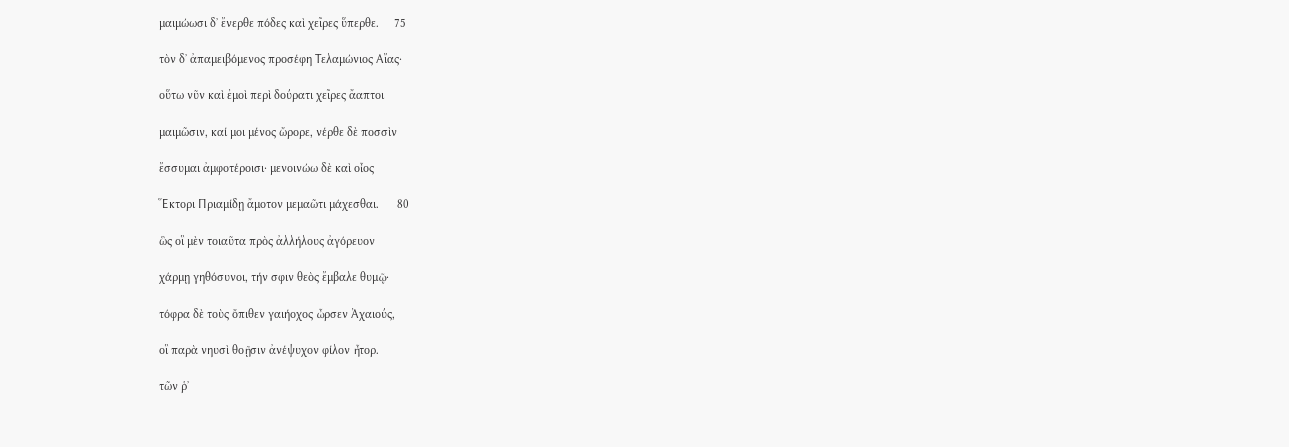μαιμώωσι δ᾽ ἔνερθε πόδες καὶ χεῖρες ὕπερθε.     75

τὸν δ᾽ ἀπαμειβόμενος προσέφη Τελαμώνιος Αἴας·

οὕτω νῦν καὶ ἐμοὶ περὶ δούρατι χεῖρες ἄαπτοι

μαιμῶσιν, καί μοι μένος ὤρορε, νέρθε δὲ ποσσὶν

ἔσσυμαι ἀμφοτέροισι· μενοινώω δὲ καὶ οἶος

Ἕκτορι Πριαμίδῃ ἄμοτον μεμαῶτι μάχεσθαι.      80

ὣς οἳ μὲν τοιαῦτα πρὸς ἀλλήλους ἀγόρευον

χάρμῃ γηθόσυνοι, τήν σφιν θεὸς ἔμβαλε θυμῷ·

τόφρα δὲ τοὺς ὄπιθεν γαιήοχος ὦρσεν Ἀχαιούς,

οἳ παρὰ νηυσὶ θοῇσιν ἀνέψυχον φίλον ἦτορ.

τῶν ῥ᾽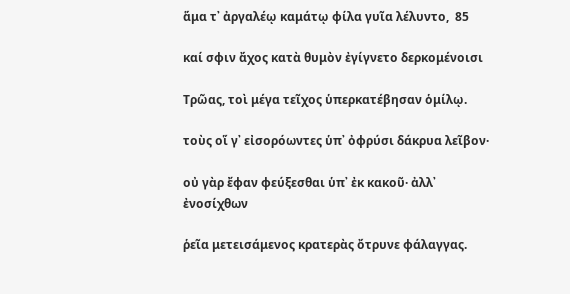ἅμα τ᾽ ἀργαλέῳ καμάτῳ φίλα γυῖα λέλυντο,  85

καί σφιν ἄχος κατὰ θυμὸν ἐγίγνετο δερκομένοισι

Τρῶας, τοὶ μέγα τεῖχος ὑπερκατέβησαν ὁμίλῳ.

τοὺς οἵ γ᾽ εἰσορόωντες ὑπ᾽ ὀφρύσι δάκρυα λεῖβον·

οὐ γὰρ ἔφαν φεύξεσθαι ὑπ᾽ ἐκ κακοῦ· ἀλλ᾽ ἐνοσίχθων

ῥεῖα μετεισάμενος κρατερὰς ὄτρυνε φάλαγγας.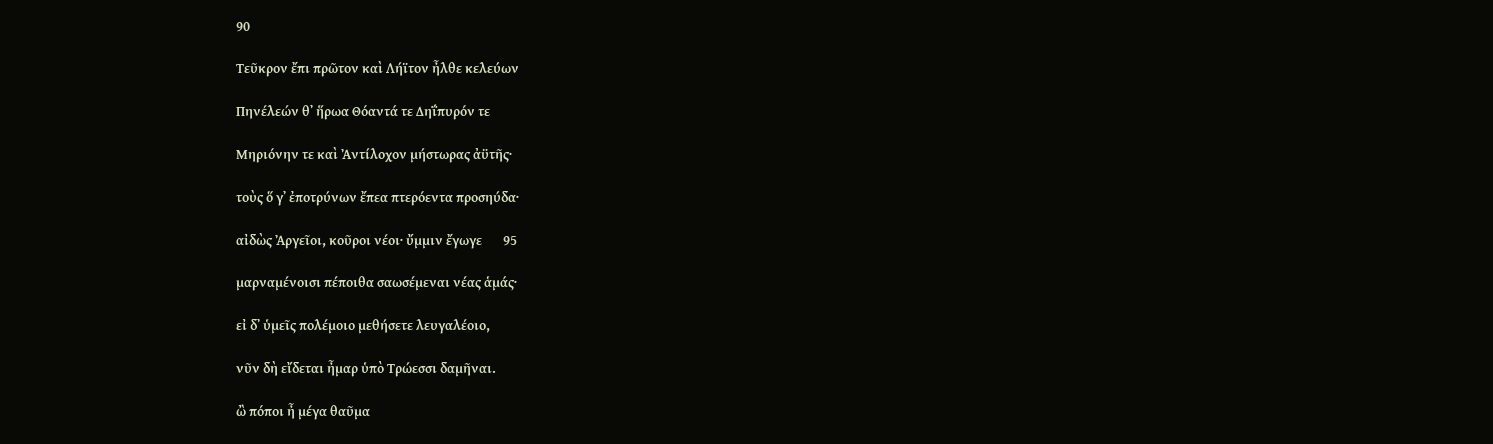90

Τεῦκρον ἔπι πρῶτον καὶ Λήϊτον ἦλθε κελεύων

Πηνέλεών θ᾽ ἥρωα Θόαντά τε Δηΐπυρόν τε

Μηριόνην τε καὶ Ἀντίλοχον μήστωρας ἀϋτῆς·

τοὺς ὅ γ᾽ ἐποτρύνων ἔπεα πτερόεντα προσηύδα·

αἰδὼς Ἀργεῖοι, κοῦροι νέοι· ὔμμιν ἔγωγε       95

μαρναμένοισι πέποιθα σαωσέμεναι νέας ἁμάς·

εἰ δ᾽ ὑμεῖς πολέμοιο μεθήσετε λευγαλέοιο,

νῦν δὴ εἴδεται ἦμαρ ὑπὸ Τρώεσσι δαμῆναι.

ὢ πόποι ἦ μέγα θαῦμα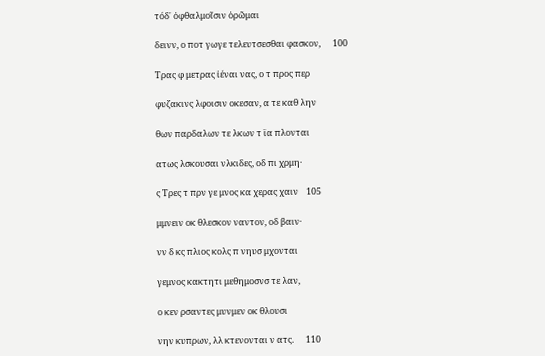τόδ᾽ ὀφθαλμοῖσιν ὁρῶμαι

δεινν, ο ποτ γωγε τελευτσεσθαι φασκον,      100

Τρας φ μετρας ἰέναι νας, ο τ προς περ

φυζακινς λφοισιν οκεσαν, α τε καθ λην

θων παρδαλων τε λκων τ ϊα πλονται

ατως λσκουσαι νλκιδες, οδ πι χρμη·

ς Τρες τ πρν γε μνος κα χερας χαιν    105

μμνειν οκ θλεσκον ναντον, οδ βαιν·

νν δ κς πλιος κολς π νηυσ μχονται

γεμνος κακτητι μεθημοσνσ τε λαν,

ο κεν ρσαντες μυνμεν οκ θλουσι

νην κυπρων, λλ κτενονται ν ατς.      110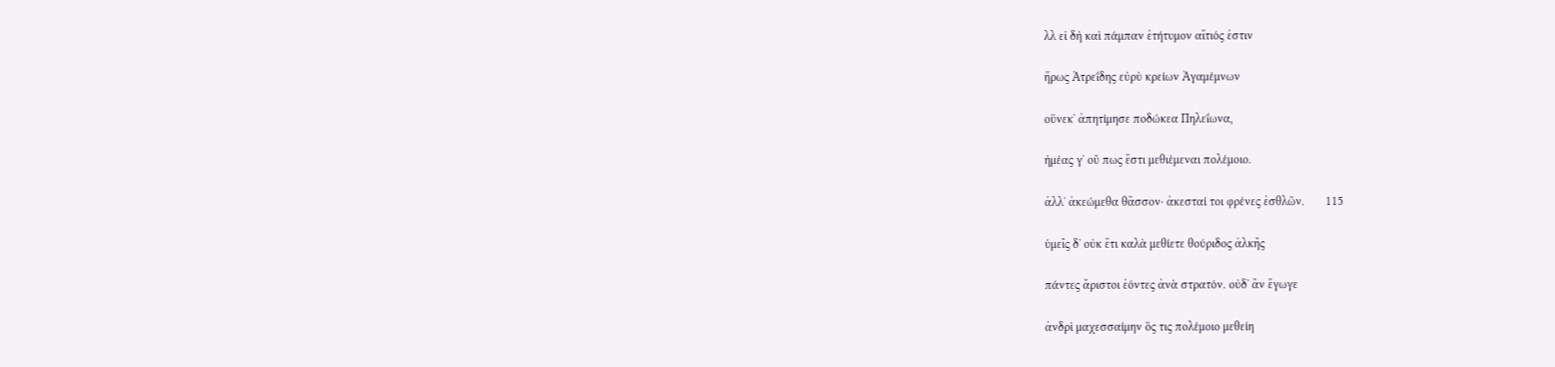λλ εἰ δὴ καὶ πάμπαν ἐτήτυμον αἴτιός ἐστιν

ἥρως Ἀτρεΐδης εὐρὺ κρείων Ἀγαμέμνων

οὕνεκ᾽ ἀπητίμησε ποδώκεα Πηλεΐωνα,

ἡμέας γ᾽ οὔ πως ἔστι μεθιέμεναι πολέμοιο.

ἀλλ᾽ ἀκεώμεθα θᾶσσον· ἀκεσταί τοι φρένες ἐσθλῶν.       115

ὑμεῖς δ᾽ οὐκ ἔτι καλὰ μεθίετε θούριδος ἀλκῆς

πάντες ἄριστοι ἐόντες ἀνὰ στρατόν. οὐδ᾽ ἂν ἔγωγε

ἀνδρὶ μαχεσσαίμην ὅς τις πολέμοιο μεθείη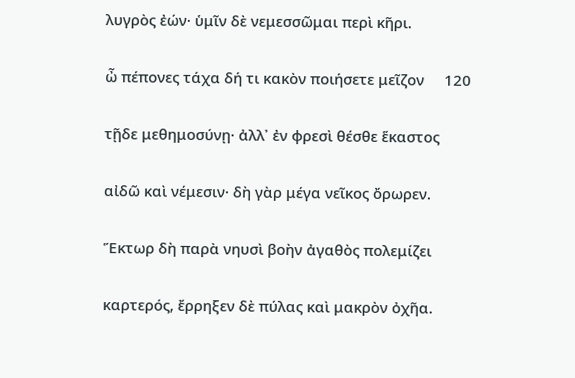λυγρὸς ἐών· ὑμῖν δὲ νεμεσσῶμαι περὶ κῆρι.

ὦ πέπονες τάχα δή τι κακὸν ποιήσετε μεῖζον     120

τῇδε μεθημοσύνῃ· ἀλλ᾽ ἐν φρεσὶ θέσθε ἕκαστος

αἰδῶ καὶ νέμεσιν· δὴ γὰρ μέγα νεῖκος ὄρωρεν.

Ἕκτωρ δὴ παρὰ νηυσὶ βοὴν ἀγαθὸς πολεμίζει

καρτερός, ἔρρηξεν δὲ πύλας καὶ μακρὸν ὀχῆα.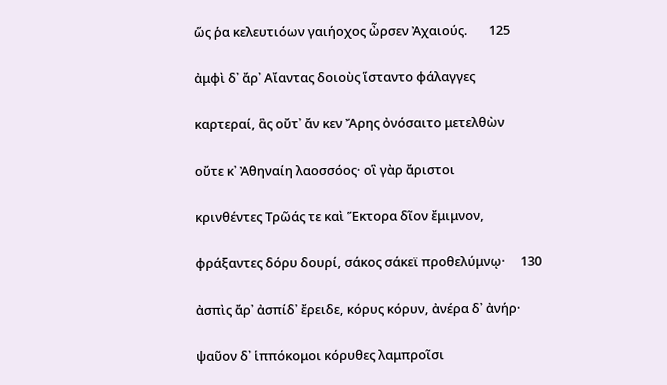ὥς ῥα κελευτιόων γαιήοχος ὦρσεν Ἀχαιούς.       125

ἀμφὶ δ᾽ ἄρ᾽ Αἴαντας δοιοὺς ἵσταντο φάλαγγες

καρτεραί, ἃς οὔτ᾽ ἄν κεν Ἄρης ὀνόσαιτο μετελθὼν

οὔτε κ᾽ Ἀθηναίη λαοσσόος· οἳ γὰρ ἄριστοι

κρινθέντες Τρῶάς τε καὶ Ἕκτορα δῖον ἔμιμνον,

φράξαντες δόρυ δουρί, σάκος σάκεϊ προθελύμνῳ·     130

ἀσπὶς ἄρ᾽ ἀσπίδ᾽ ἔρειδε, κόρυς κόρυν, ἀνέρα δ᾽ ἀνήρ·

ψαῦον δ᾽ ἱππόκομοι κόρυθες λαμπροῖσι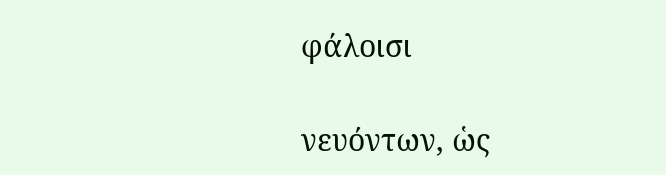φάλοισι

νευόντων, ὡς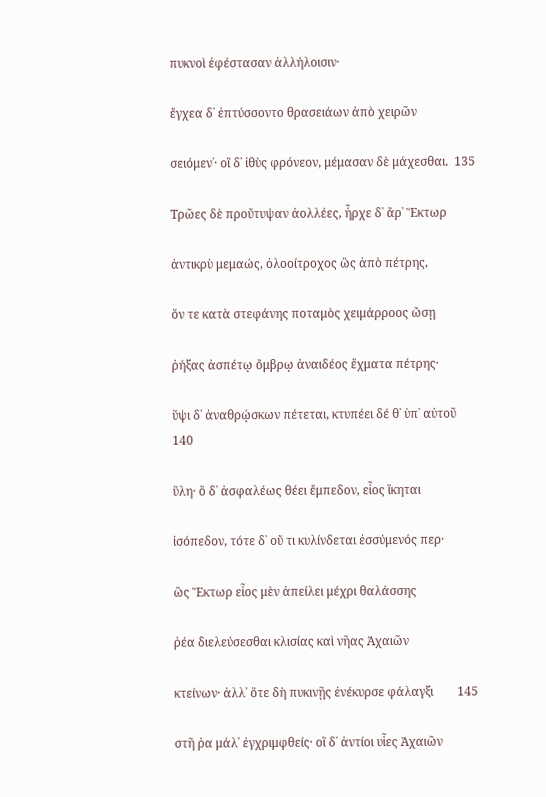πυκνοὶ ἐφέστασαν ἀλλήλοισιν·

ἔγχεα δ᾽ ἐπτύσσοντο θρασειάων ἀπὸ χειρῶν

σειόμεν᾽· οἳ δ᾽ ἰθὺς φρόνεον, μέμασαν δὲ μάχεσθαι.  135

Τρῶες δὲ προὔτυψαν ἀολλέες, ἦρχε δ᾽ ἄρ᾽ Ἕκτωρ

ἀντικρὺ μεμαώς, ὀλοοίτροχος ὣς ἀπὸ πέτρης,

ὅν τε κατὰ στεφάνης ποταμὸς χειμάρροος ὤσῃ

ῥήξας ἀσπέτῳ ὄμβρῳ ἀναιδέος ἔχματα πέτρης·

ὕψι δ᾽ ἀναθρῴσκων πέτεται, κτυπέει δέ θ᾽ ὑπ᾽ αὐτοῦ        140

ὕλη· ὃ δ᾽ ἀσφαλέως θέει ἔμπεδον, εἷος ἵκηται

ἰσόπεδον, τότε δ᾽ οὔ τι κυλίνδεται ἐσσύμενός περ·

ὣς Ἕκτωρ εἷος μὲν ἀπείλει μέχρι θαλάσσης

ῥέα διελεύσεσθαι κλισίας καὶ νῆας Ἀχαιῶν

κτείνων· ἀλλ᾽ ὅτε δὴ πυκινῇς ἐνέκυρσε φάλαγξι        145

στῆ ῥα μάλ᾽ ἐγχριμφθείς· οἳ δ᾽ ἀντίοι υἷες Ἀχαιῶν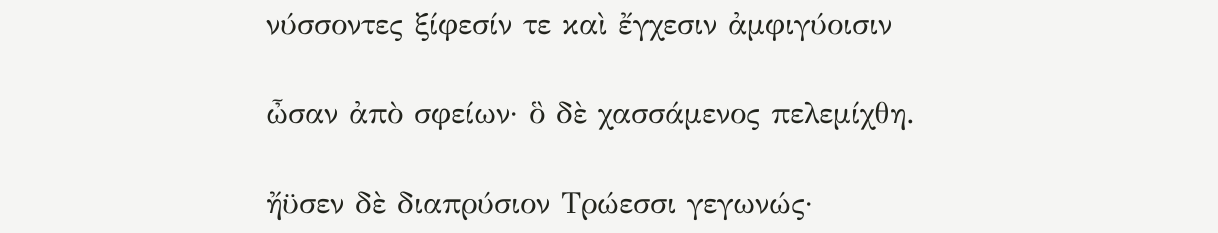νύσσοντες ξίφεσίν τε καὶ ἔγχεσιν ἀμφιγύοισιν

ὦσαν ἀπὸ σφείων· ὃ δὲ χασσάμενος πελεμίχθη.

ἤϋσεν δὲ διαπρύσιον Τρώεσσι γεγωνώς·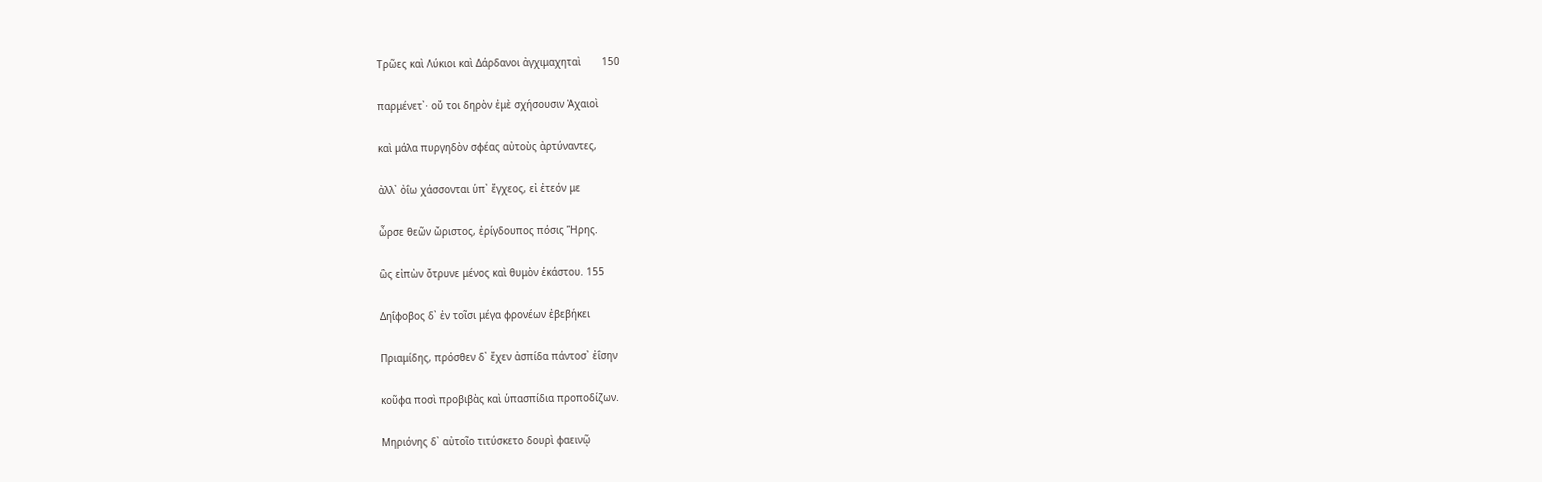Τρῶες καὶ Λύκιοι καὶ Δάρδανοι ἀγχιμαχηταὶ       150

παρμένετ᾽· οὔ τοι δηρὸν ἐμὲ σχήσουσιν Ἀχαιοὶ

καὶ μάλα πυργηδὸν σφέας αὐτοὺς ἀρτύναντες,

ἀλλ᾽ ὀΐω χάσσονται ὑπ᾽ ἔγχεος, εἰ ἐτεόν με

ὦρσε θεῶν ὤριστος, ἐρίγδουπος πόσις Ἥρης.

ὣς εἰπὼν ὄτρυνε μένος καὶ θυμὸν ἑκάστου. 155

Δηΐφοβος δ᾽ ἐν τοῖσι μέγα φρονέων ἐβεβήκει

Πριαμίδης, πρόσθεν δ᾽ ἔχεν ἀσπίδα πάντοσ᾽ ἐΐσην

κοῦφα ποσὶ προβιβὰς καὶ ὑπασπίδια προποδίζων.

Μηριόνης δ᾽ αὐτοῖο τιτύσκετο δουρὶ φαεινῷ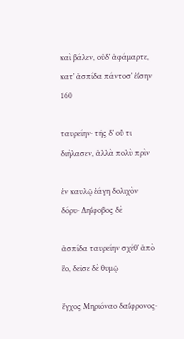καὶ βάλεν, οὐδ᾽ ἀφάμαρτε, κατ᾽ ἀσπίδα πάντοσ᾽ ἐΐσην    160

ταυρείην· τῆς δ᾽ οὔ τι διήλασεν, ἀλλὰ πολὺ πρὶν

ἐν καυλῷ ἐάγη δολιχὸν δόρυ· Δηΐφοβος δὲ

ἀσπίδα ταυρείην σχέθ᾽ ἀπὸ ἕο, δεῖσε δὲ θυμῷ

ἔγχος Μηριόναο δαΐφρονος·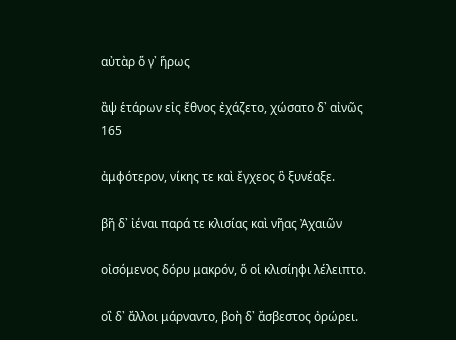αὐτὰρ ὅ γ᾽ ἥρως

ἂψ ἑτάρων εἰς ἔθνος ἐχάζετο, χώσατο δ᾽ αἰνῶς 165

ἀμφότερον, νίκης τε καὶ ἔγχεος ὃ ξυνέαξε.

βῆ δ᾽ ἰέναι παρά τε κλισίας καὶ νῆας Ἀχαιῶν

οἰσόμενος δόρυ μακρόν, ὅ οἱ κλισίηφι λέλειπτο.

οἳ δ᾽ ἄλλοι μάρναντο, βοὴ δ᾽ ἄσβεστος ὀρώρει.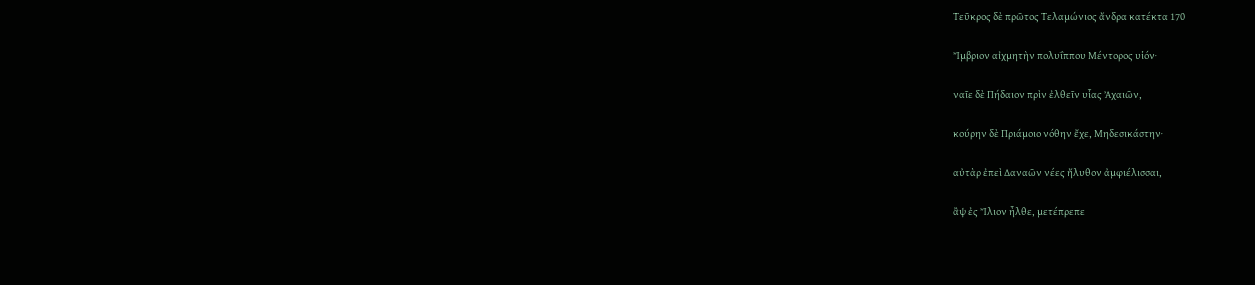Τεῦκρος δὲ πρῶτος Τελαμώνιος ἄνδρα κατέκτα 170

Ἴμβριον αἰχμητὴν πολυΐππου Μέντορος υἱόν·

ναῖε δὲ Πήδαιον πρὶν ἐλθεῖν υἷας Ἀχαιῶν,

κούρην δὲ Πριάμοιο νόθην ἔχε, Μηδεσικάστην·

αὐτὰρ ἐπεὶ Δαναῶν νέες ἤλυθον ἀμφιέλισσαι,

ἂψ ἐς Ἴλιον ἦλθε, μετέπρεπε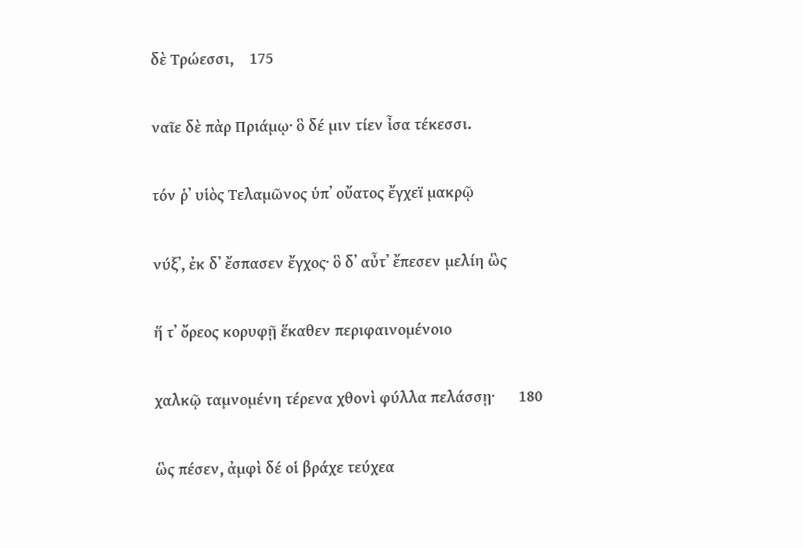δὲ Τρώεσσι,    175

ναῖε δὲ πὰρ Πριάμῳ· ὃ δέ μιν τίεν ἶσα τέκεσσι.

τόν ῥ᾽ υἱὸς Τελαμῶνος ὑπ᾽ οὔατος ἔγχεϊ μακρῷ

νύξ᾽, ἐκ δ᾽ ἔσπασεν ἔγχος· ὃ δ᾽ αὖτ᾽ ἔπεσεν μελίη ὣς

ἥ τ᾽ ὄρεος κορυφῇ ἕκαθεν περιφαινομένοιο

χαλκῷ ταμνομένη τέρενα χθονὶ φύλλα πελάσσῃ·      180

ὣς πέσεν, ἀμφὶ δέ οἱ βράχε τεύχεα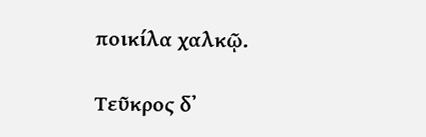ποικίλα χαλκῷ.

Τεῦκρος δ᾽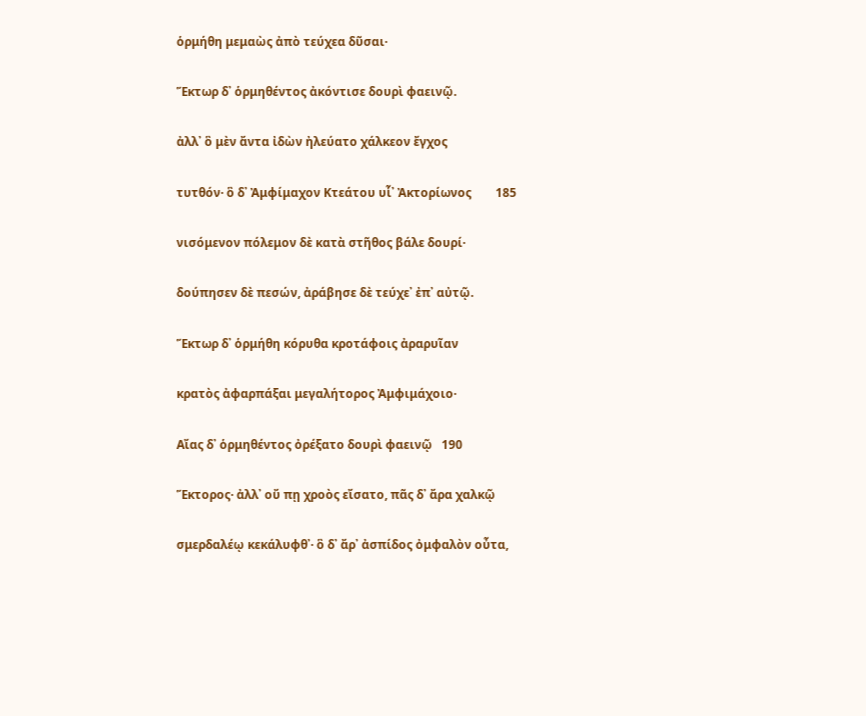ὁρμήθη μεμαὼς ἀπὸ τεύχεα δῦσαι·

Ἕκτωρ δ᾽ ὁρμηθέντος ἀκόντισε δουρὶ φαεινῷ.

ἀλλ᾽ ὃ μὲν ἄντα ἰδὼν ἠλεύατο χάλκεον ἔγχος

τυτθόν· ὃ δ᾽ Ἀμφίμαχον Κτεάτου υἷ᾽ Ἀκτορίωνος        185

νισόμενον πόλεμον δὲ κατὰ στῆθος βάλε δουρί·

δούπησεν δὲ πεσών, ἀράβησε δὲ τεύχε᾽ ἐπ᾽ αὐτῷ.

Ἕκτωρ δ᾽ ὁρμήθη κόρυθα κροτάφοις ἀραρυῖαν

κρατὸς ἀφαρπάξαι μεγαλήτορος Ἀμφιμάχοιο·

Αἴας δ᾽ ὁρμηθέντος ὀρέξατο δουρὶ φαεινῷ   190

Ἕκτορος· ἀλλ᾽ οὔ πῃ χροὸς εἴσατο, πᾶς δ᾽ ἄρα χαλκῷ

σμερδαλέῳ κεκάλυφθ᾽· ὃ δ᾽ ἄρ᾽ ἀσπίδος ὀμφαλὸν οὖτα,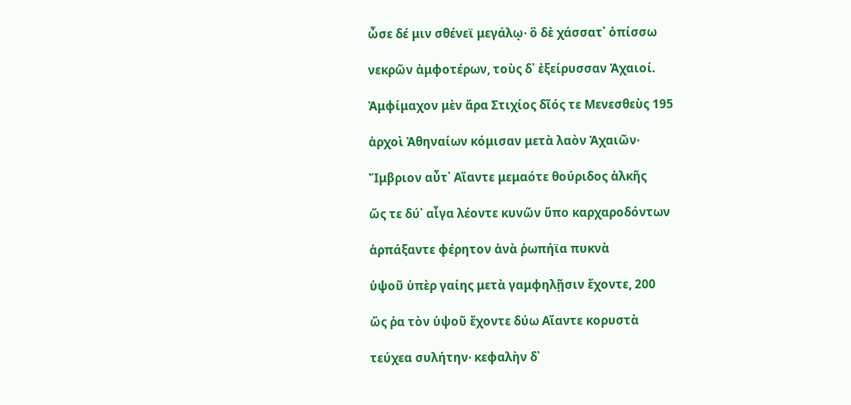ὦσε δέ μιν σθένεϊ μεγάλῳ· ὃ δὲ χάσσατ᾽ ὀπίσσω

νεκρῶν ἀμφοτέρων, τοὺς δ᾽ ἐξείρυσσαν Ἀχαιοί.

Ἀμφίμαχον μὲν ἄρα Στιχίος δῖός τε Μενεσθεὺς 195

ἀρχοὶ Ἀθηναίων κόμισαν μετὰ λαὸν Ἀχαιῶν·

Ἴμβριον αὖτ᾽ Αἴαντε μεμαότε θούριδος ἀλκῆς

ὥς τε δύ᾽ αἶγα λέοντε κυνῶν ὕπο καρχαροδόντων

ἁρπάξαντε φέρητον ἀνὰ ῥωπήϊα πυκνὰ

ὑψοῦ ὑπὲρ γαίης μετὰ γαμφηλῇσιν ἔχοντε, 200

ὥς ῥα τὸν ὑψοῦ ἔχοντε δύω Αἴαντε κορυστὰ

τεύχεα συλήτην· κεφαλὴν δ᾽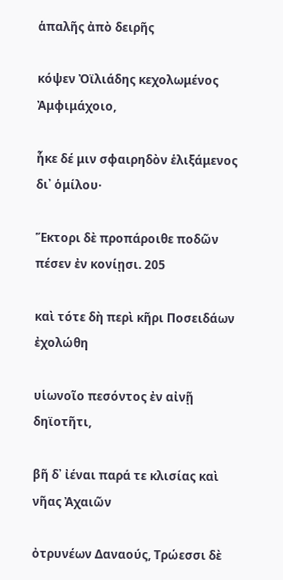ἁπαλῆς ἀπὸ δειρῆς

κόψεν Ὀϊλιάδης κεχολωμένος Ἀμφιμάχοιο,

ἧκε δέ μιν σφαιρηδὸν ἑλιξάμενος δι᾽ ὁμίλου·

Ἕκτορι δὲ προπάροιθε ποδῶν πέσεν ἐν κονίῃσι. 205

καὶ τότε δὴ περὶ κῆρι Ποσειδάων ἐχολώθη

υἱωνοῖο πεσόντος ἐν αἰνῇ δηϊοτῆτι,

βῆ δ᾽ ἰέναι παρά τε κλισίας καὶ νῆας Ἀχαιῶν

ὀτρυνέων Δαναούς, Τρώεσσι δὲ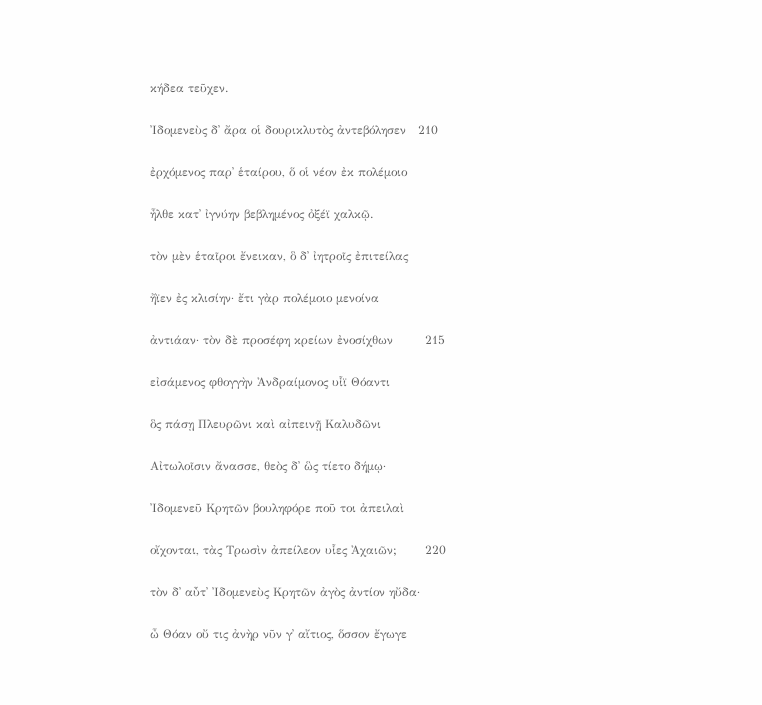κήδεα τεῦχεν.

Ἰδομενεὺς δ᾽ ἄρα οἱ δουρικλυτὸς ἀντεβόλησεν   210

ἐρχόμενος παρ᾽ ἑταίρου, ὅ οἱ νέον ἐκ πολέμοιο

ἦλθε κατ᾽ ἰγνύην βεβλημένος ὀξέϊ χαλκῷ.

τὸν μὲν ἑταῖροι ἔνεικαν, ὃ δ᾽ ἰητροῖς ἐπιτείλας

ἤϊεν ἐς κλισίην· ἔτι γὰρ πολέμοιο μενοίνα

ἀντιάαν· τὸν δὲ προσέφη κρείων ἐνοσίχθων        215

εἰσάμενος φθογγὴν Ἀνδραίμονος υἷϊ Θόαντι

ὃς πάσῃ Πλευρῶνι καὶ αἰπεινῇ Καλυδῶνι

Αἰτωλοῖσιν ἄνασσε, θεὸς δ᾽ ὣς τίετο δήμῳ·

Ἰδομενεῦ Κρητῶν βουληφόρε ποῦ τοι ἀπειλαὶ

οἴχονται, τὰς Τρωσὶν ἀπείλεον υἷες Ἀχαιῶν;       220

τὸν δ᾽ αὖτ᾽ Ἰδομενεὺς Κρητῶν ἀγὸς ἀντίον ηὔδα·

ὦ Θόαν οὔ τις ἀνὴρ νῦν γ᾽ αἴτιος, ὅσσον ἔγωγε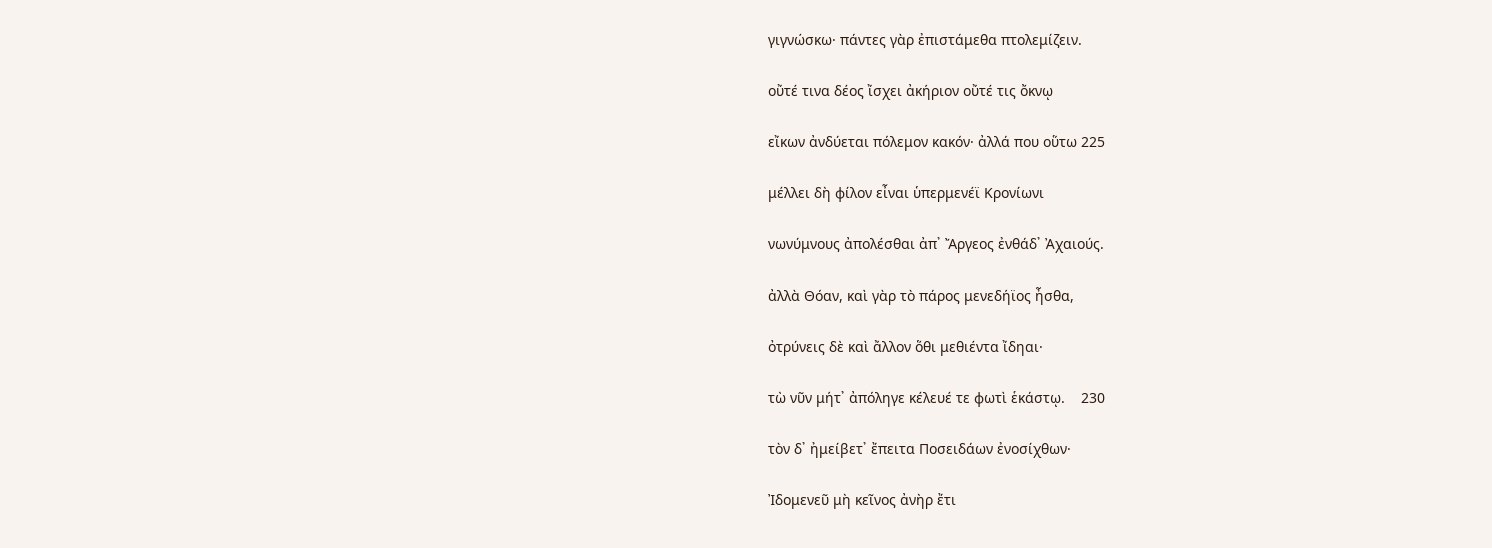γιγνώσκω· πάντες γὰρ ἐπιστάμεθα πτολεμίζειν.

οὔτέ τινα δέος ἴσχει ἀκήριον οὔτέ τις ὄκνῳ

εἴκων ἀνδύεται πόλεμον κακόν· ἀλλά που οὕτω 225

μέλλει δὴ φίλον εἶναι ὑπερμενέϊ Κρονίωνι

νωνύμνους ἀπολέσθαι ἀπ᾽ Ἄργεος ἐνθάδ᾽ Ἀχαιούς.

ἀλλὰ Θόαν, καὶ γὰρ τὸ πάρος μενεδήϊος ἦσθα,

ὀτρύνεις δὲ καὶ ἄλλον ὅθι μεθιέντα ἴδηαι·

τὼ νῦν μήτ᾽ ἀπόληγε κέλευέ τε φωτὶ ἑκάστῳ.    230

τὸν δ᾽ ἠμείβετ᾽ ἔπειτα Ποσειδάων ἐνοσίχθων·

Ἰδομενεῦ μὴ κεῖνος ἀνὴρ ἔτι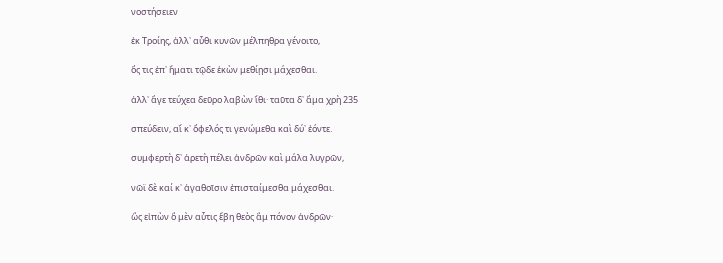νοστήσειεν

ἐκ Τροίης, ἀλλ᾽ αὖθι κυνῶν μέλπηθρα γένοιτο,

ὅς τις ἐπ᾽ ἤματι τῷδε ἑκὼν μεθίῃσι μάχεσθαι.

ἀλλ᾽ ἄγε τεύχεα δεῦρο λαβὼν ἴθι· ταῦτα δ᾽ ἅμα χρὴ 235

σπεύδειν, αἴ κ᾽ ὄφελός τι γενώμεθα καὶ δύ᾽ ἐόντε.

συμφερτὴ δ᾽ ἀρετὴ πέλει ἀνδρῶν καὶ μάλα λυγρῶν,

νῶϊ δὲ καί κ᾽ ἀγαθοῖσιν ἐπισταίμεσθα μάχεσθαι.

ὣς εἰπὼν ὃ μὲν αὖτις ἔβη θεὸς ἂμ πόνον ἀνδρῶν·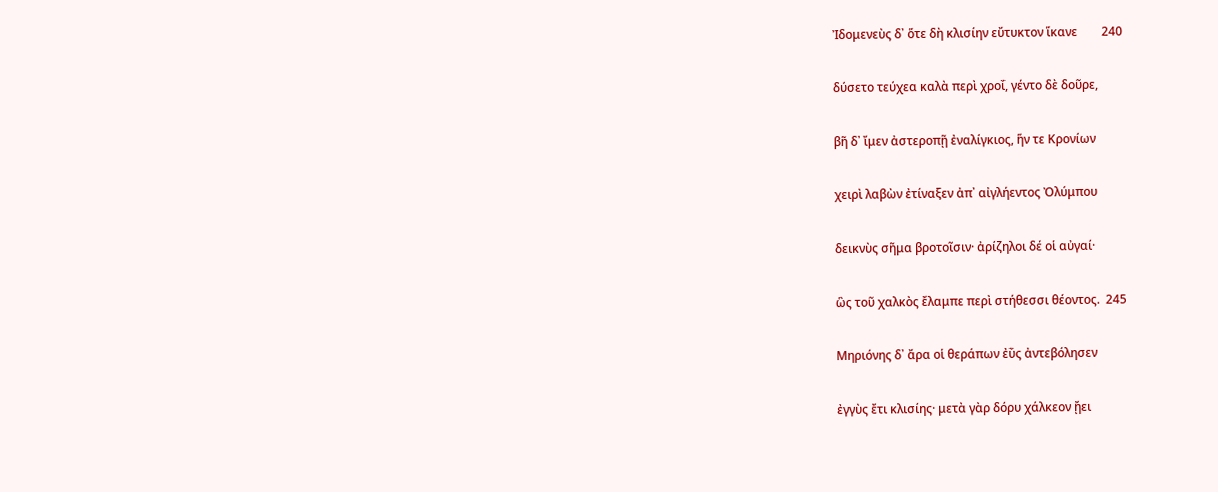Ἰδομενεὺς δ᾽ ὅτε δὴ κλισίην εὔτυκτον ἵκανε        240

δύσετο τεύχεα καλὰ περὶ χροΐ, γέντο δὲ δοῦρε,

βῆ δ᾽ ἴμεν ἀστεροπῇ ἐναλίγκιος, ἥν τε Κρονίων

χειρὶ λαβὼν ἐτίναξεν ἀπ᾽ αἰγλήεντος Ὀλύμπου

δεικνὺς σῆμα βροτοῖσιν· ἀρίζηλοι δέ οἱ αὐγαί·

ὣς τοῦ χαλκὸς ἔλαμπε περὶ στήθεσσι θέοντος.  245

Μηριόνης δ᾽ ἄρα οἱ θεράπων ἐῢς ἀντεβόλησεν

ἐγγὺς ἔτι κλισίης· μετὰ γὰρ δόρυ χάλκεον ᾔει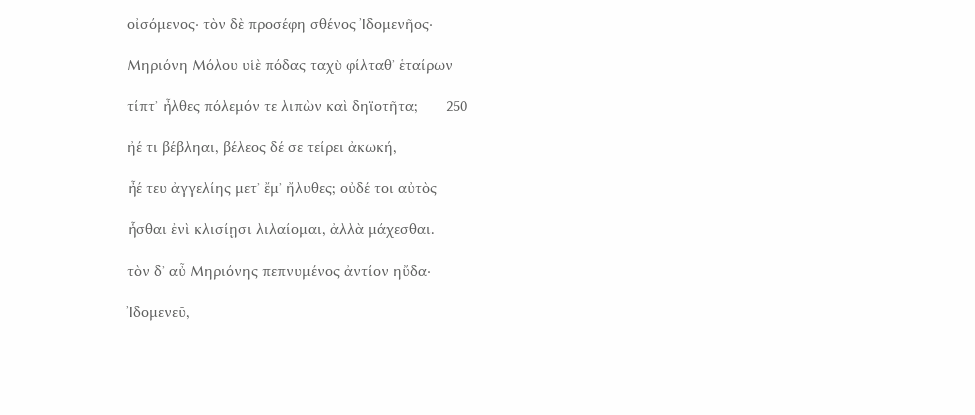οἰσόμενος· τὸν δὲ προσέφη σθένος Ἰδομενῆος·

Μηριόνη Μόλου υἱὲ πόδας ταχὺ φίλταθ᾽ ἑταίρων

τίπτ᾽ ἦλθες πόλεμόν τε λιπὼν καὶ δηϊοτῆτα;       250

ἠέ τι βέβληαι, βέλεος δέ σε τείρει ἀκωκή,

ἦέ τευ ἀγγελίης μετ᾽ ἔμ᾽ ἤλυθες; οὐδέ τοι αὐτὸς

ἧσθαι ἐνὶ κλισίῃσι λιλαίομαι, ἀλλὰ μάχεσθαι.

τὸν δ᾽ αὖ Μηριόνης πεπνυμένος ἀντίον ηὔδα·

Ἰδομενεῦ,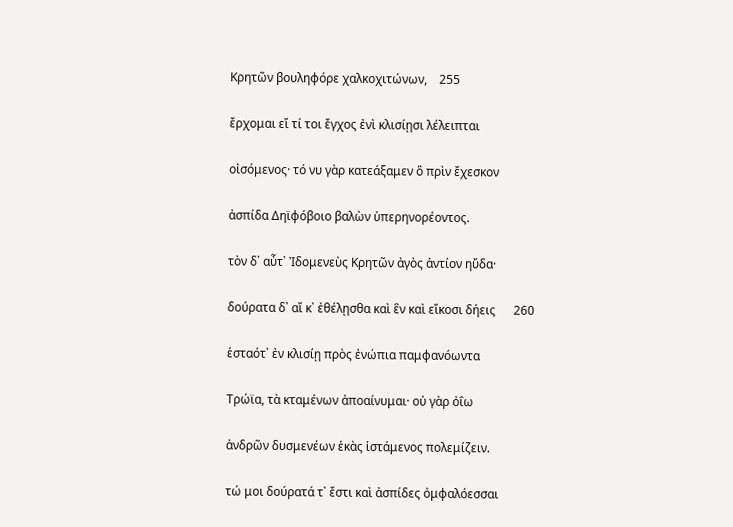Κρητῶν βουληφόρε χαλκοχιτώνων,    255

ἔρχομαι εἴ τί τοι ἔγχος ἐνὶ κλισίῃσι λέλειπται

οἰσόμενος· τό νυ γὰρ κατεάξαμεν ὃ πρὶν ἔχεσκον

ἀσπίδα Δηϊφόβοιο βαλὼν ὑπερηνορέοντος.

τὸν δ᾽ αὖτ᾽ Ἰδομενεὺς Κρητῶν ἀγὸς ἀντίον ηὔδα·

δούρατα δ᾽ αἴ κ᾽ ἐθέλῃσθα καὶ ἓν καὶ εἴκοσι δήεις      260

ἑσταότ᾽ ἐν κλισίῃ πρὸς ἐνώπια παμφανόωντα

Τρώϊα, τὰ κταμένων ἀποαίνυμαι· οὐ γὰρ ὀΐω

ἀνδρῶν δυσμενέων ἑκὰς ἱστάμενος πολεμίζειν.

τώ μοι δούρατά τ᾽ ἔστι καὶ ἀσπίδες ὀμφαλόεσσαι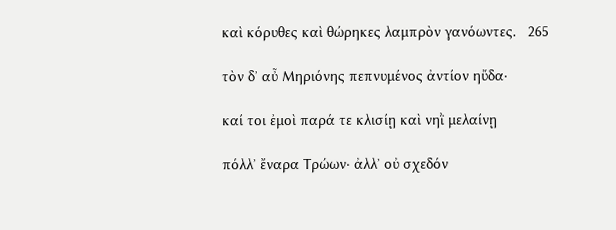καὶ κόρυθες καὶ θώρηκες λαμπρὸν γανόωντες.   265

τὸν δ᾽ αὖ Μηριόνης πεπνυμένος ἀντίον ηὔδα·

καί τοι ἐμοὶ παρά τε κλισίῃ καὶ νηῒ μελαίνῃ

πόλλ᾽ ἔναρα Τρώων· ἀλλ᾽ οὐ σχεδόν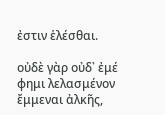ἐστιν ἑλέσθαι.

οὐδὲ γὰρ οὐδ᾽ ἐμέ φημι λελασμένον ἔμμεναι ἀλκῆς,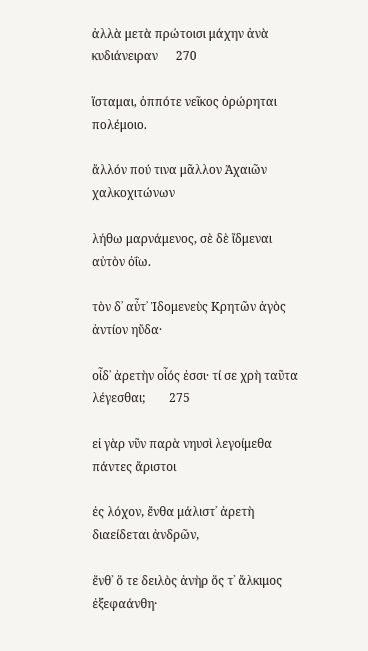ἀλλὰ μετὰ πρώτοισι μάχην ἀνὰ κυδιάνειραν      270

ἵσταμαι, ὁππότε νεῖκος ὀρώρηται πολέμοιο.

ἄλλόν πού τινα μᾶλλον Ἀχαιῶν χαλκοχιτώνων

λήθω μαρνάμενος, σὲ δὲ ἴδμεναι αὐτὸν ὀΐω.

τὸν δ᾽ αὖτ᾽ Ἰδομενεὺς Κρητῶν ἀγὸς ἀντίον ηὔδα·

οἶδ᾽ ἀρετὴν οἷός ἐσσι· τί σε χρὴ ταῦτα λέγεσθαι;        275

εἰ γὰρ νῦν παρὰ νηυσὶ λεγοίμεθα πάντες ἄριστοι

ἐς λόχον, ἔνθα μάλιστ᾽ ἀρετὴ διαείδεται ἀνδρῶν,

ἔνθ᾽ ὅ τε δειλὸς ἀνὴρ ὅς τ᾽ ἄλκιμος ἐξεφαάνθη·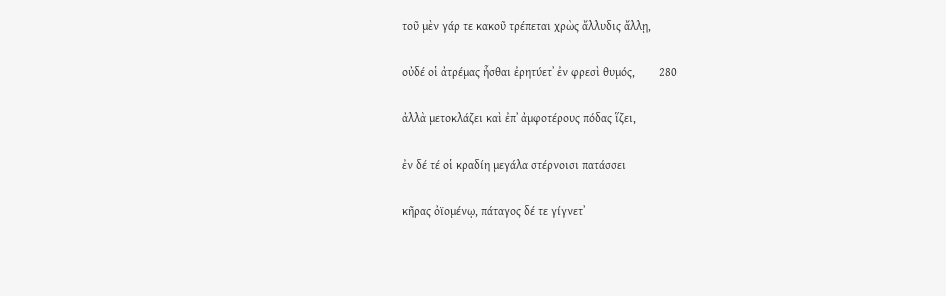τοῦ μὲν γάρ τε κακοῦ τρέπεται χρὼς ἄλλυδις ἄλλῃ,

οὐδέ οἱ ἀτρέμας ἧσθαι ἐρητύετ᾽ ἐν φρεσὶ θυμός,        280

ἀλλὰ μετοκλάζει καὶ ἐπ᾽ ἀμφοτέρους πόδας ἵζει,

ἐν δέ τέ οἱ κραδίη μεγάλα στέρνοισι πατάσσει

κῆρας ὀϊομένῳ, πάταγος δέ τε γίγνετ᾽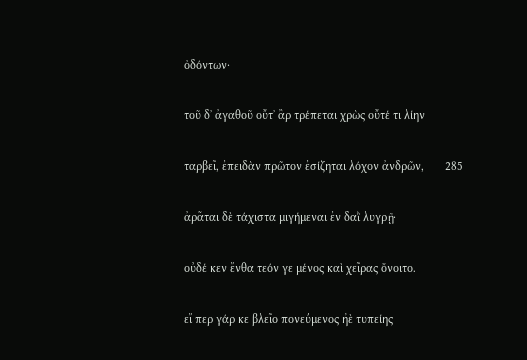ὀδόντων·

τοῦ δ᾽ ἀγαθοῦ οὔτ᾽ ἂρ τρέπεται χρὼς οὔτέ τι λίην

ταρβεῖ, ἐπειδὰν πρῶτον ἐσίζηται λόχον ἀνδρῶν,       285

ἀρᾶται δὲ τάχιστα μιγήμεναι ἐν δαῒ λυγρῇ·

οὐδέ κεν ἔνθα τεόν γε μένος καὶ χεῖρας ὄνοιτο.

εἴ περ γάρ κε βλεῖο πονεύμενος ἠὲ τυπείης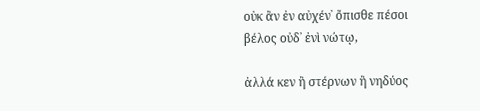οὐκ ἂν ἐν αὐχέν᾽ ὄπισθε πέσοι βέλος οὐδ᾽ ἐνὶ νώτῳ,

ἀλλά κεν ἢ στέρνων ἢ νηδύος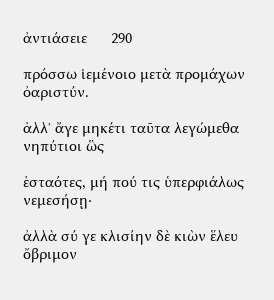ἀντιάσειε      290

πρόσσω ἱεμένοιο μετὰ προμάχων ὀαριστύν.

ἀλλ᾽ ἄγε μηκέτι ταῦτα λεγώμεθα νηπύτιοι ὣς

ἑσταότες, μή πού τις ὑπερφιάλως νεμεσήσῃ·

ἀλλὰ σύ γε κλισίην δὲ κιὼν ἕλευ ὄβριμον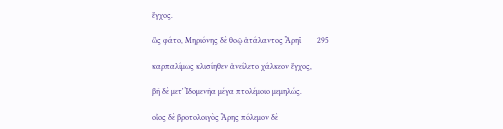ἔγχος.

ὣς φάτο, Μηριόνης δὲ θοῷ ἀτάλαντος Ἄρηϊ        295

καρπαλίμως κλισίηθεν ἀνείλετο χάλκεον ἔγχος,

βῆ δὲ μετ᾽ Ἰδομενῆα μέγα πτολέμοιο μεμηλώς.

οἷος δὲ βροτολοιγὸς Ἄρης πόλεμον δὲ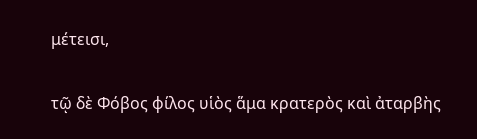μέτεισι,

τῷ δὲ Φόβος φίλος υἱὸς ἅμα κρατερὸς καὶ ἀταρβὴς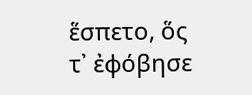ἕσπετο, ὅς τ᾽ ἐφόβησε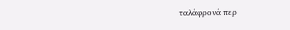ταλάφρονά περ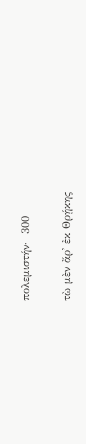πολεμιστήν·  300

τὼ μὲν ἄρ᾽ ἐκ Θρῄκης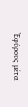Ἐφύρους μέτα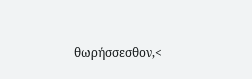θωρήσσεσθον,<